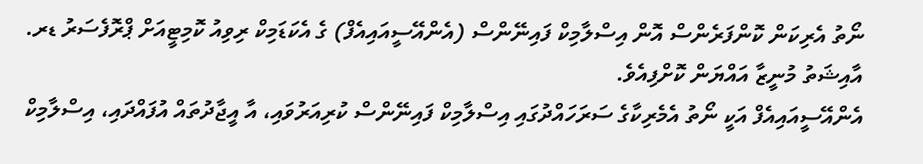ނޯތު އެރިކަން ކޮންފަރެންސް އޮން އިސްލާމިކް ފައިނޭންސް (އެންއޭސީއައިއެފް) ގެ އެކަޑަމިކް ރިވިއު ކޮމިޓީއަށް ޕްރޮފެސަރު ޑރ. އާއިޝަތު މުނީޒާ އައްޔަން ކޮށްފިއެވެ.
އެންއޭސީއައިއެފް އަކީ ނޯތު އެމެރިކާގެ ސަރަހައްދުގައި އިސްލާމިކް ފައިނޭންސް ކުރިއަރުވައި، އާ އީޖާދުތައް އުފައްދައި، އިސްލާމިކް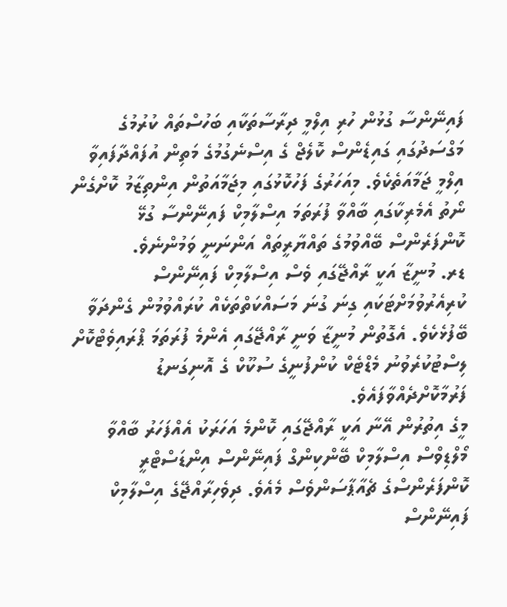ފައިނޭންސާ ގުޅުން ހުރި އިލްމީ ދިރާސާތަކާއި ބަހުސްތައް ކުރުމުގެ މަގްސަދުގައި ގައިޑެންސް ކޮލެޖް ގެ އިސްނެގުމުގެ މަތިން އުފައްދާފައިވާ އިލްމީ ޖަމާއަތެކެވެ. މިއަހަރުގެ ފަހުކޮޅުގައި މިޖަމާއަތުން އިންތިޒާމު ކޮށްގެން ނޯތު އެމެރިކާގައި ބާއްވާ ފުރަތަމަ އިސްލާމިކް ފައިނޭންސާ ގުޅޭ ކޮންފަރެންސް ބޭއްވުމުގެ ތައްޔާރީތައް އަންނަނީ ވަމުންނެވެ.
ޑރ. މުނީޒާ އަކީ ރާއްޖޭގައި ވެސް އިސްލާމިކް ފައިނޭންސް ކުރިއެރުވުމަށްޓަކައި ގިނަ ގުނަ މަސައްކަތްތަކެއް ކުރައްވުމުން ގެންދަވާ ބޭފުޅެކެވެ. އެގޮތުން މުނީޒާ ވަނީ ރާއްޖޭގައި އެންމެ ފުރަތަމަ ޕްރައިވެޓްކޮށް ލިސްޓުކުރެވުނު މެޑްޓެކް ކުންފުނީގެ ސުކޫކް ގެ އޮނިގަނޑު ފަރުމާކޮށްދެއްވާފައެވެ.
މީގެ އިތުރުން އޭނާ އަކީ ރާއްޖޭގައި ކޮންމެ އަހަރަކު އެއްފަހަރު ބާއްވާ މޯލްޑިވްސް އިސްލާމިކް ބޭންކިންގް ފައިނޭންސް އިންޑަސްޓްރީ ކޮންފަރެންސްގެ ޗެއާޕާސަންވެސް މެއެވެ. ދިވެހިރާއްޖޭގެ އިސްލާމިކް ފައިނޭންސް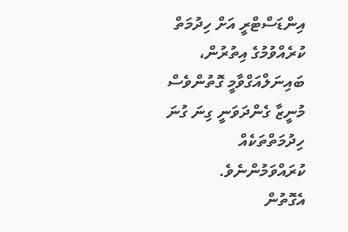އިންޑަސްޓްރީ އަށް ހިދުމަތް ކުރެއްވުމުގެ އިތުރުން، ބައިނަލްއަގްވާމީ ގޮތުންވެސް މުނީޒާ ގެންދަވަނީ ގިނަ ގުނަ ހިދުމަތްތަކެއް ކުރައްވަމުންނެވެ.
އެގޮތުން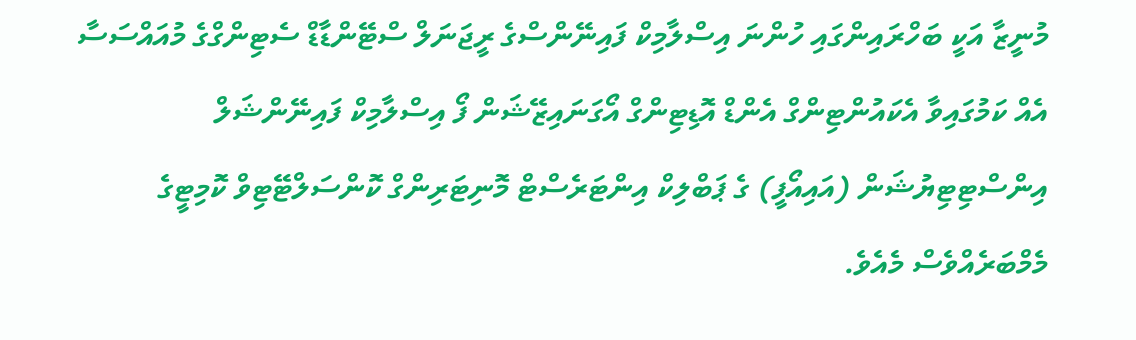މުނީޒާ އަކީ ބަހްރައިންގައި ހުންނަ އިސްލާމިކް ފައިނޭންސްގެ ރީޖަނަލް ސްޓޭންޑާޑް ސެޓިންގްގެ މުއައްސަސާ އެއް ކަމުގައިވާ އެކައުންޓިންގް އެންޑް އޮޑިޓިންގް އޯގަނައިޒޭޝަން ފޯ އިސްލާމިކް ފައިނޭންޝަލް އިންސްޓިޓިޔުޝަން (އައިއޯފީ) ގެ ޕަބްލިކް އިންޓަރެސްޓް މޮނިޓަރިންގް ކޮންސަލްޓޭޓިވް ކޮމިޓީގެ މެމްބަރެއްވެސް މެއެވެ.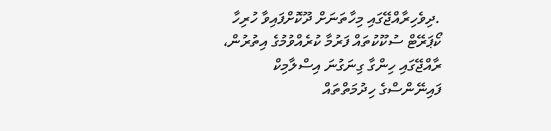.ދިވެހިރާއްޖޭގައި މިހާތަނަށް ދޫކޮށްފައިވާ ހުރިހާ ކޯޕަރޭޓް ސުކޫކުތައް ފަރުމާ ކުރެއްވުމުގެ އިތުރުން، ރާއްޖޭގައި ހިންގާ ގިނަގުނަ އިސްލާމިކް ފައިނޭންސްގެ ހިދުމަތްތައް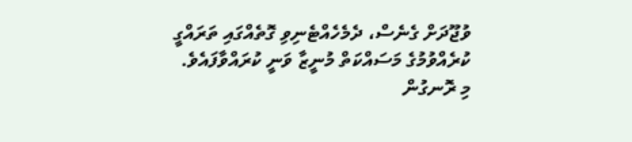ވުޖޫދަށް ގެނެސް، ދެމެހެއްޓެނިވި ގޮތެއްގައި ތަރައްގީ ކުރެއްވުމުގެ މަސައްކަތް މުނީޒާ ވަނީ ކުރައްވާފައެވެ.
މި ރޮނގުން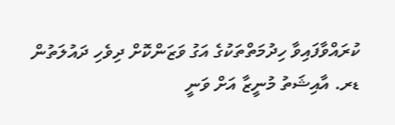ކުރައްވާފައިވާ ހިދުމަތްތަކުގެ އަގު ވަޒަންކޮށް ދިވެހި ދައުލަތުން ޑރ. އާއިޝަތު މުނީޒާ އަށް ވަނީ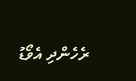ރެހެންދި އެވޯޑު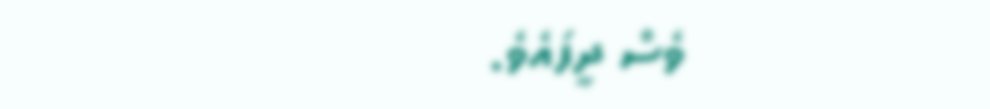ވެސް ދީފައެވެ.